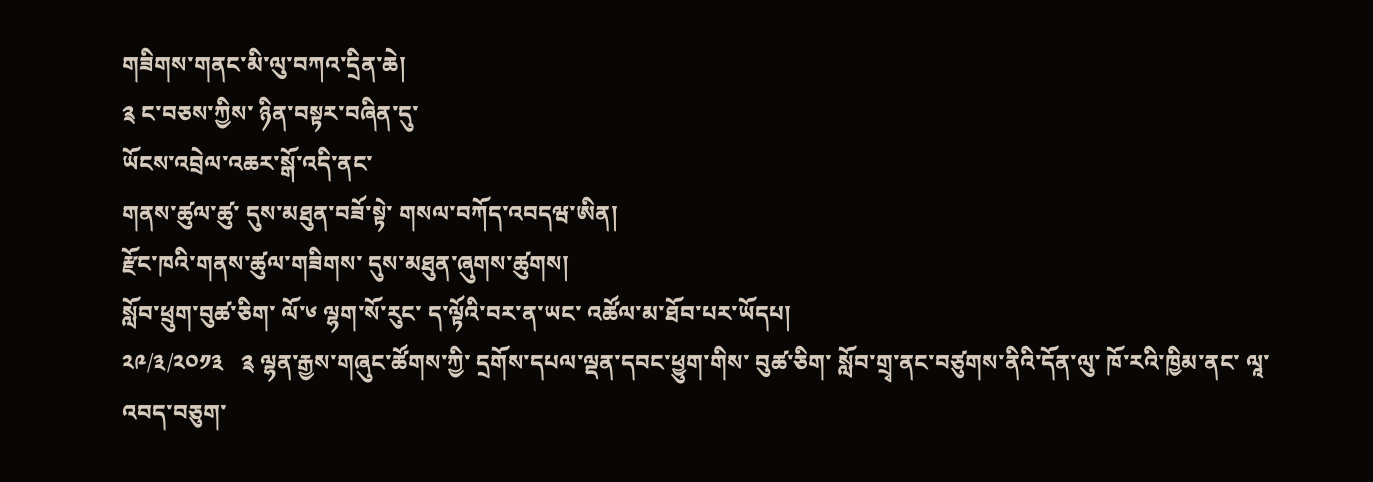གཟིགས་གནང་མི་ལུ་བཀའ་དྲིན་ཆེ།
༉ ང་བཅས་ཀྱིས་ ཉིན་བསྟར་བཞིན་དུ་
ཡོངས་འབྲེལ་འཆར་སྒོ་འདི་ནང་
གནས་ཚུལ་ཚུ་ དུས་མཐུན་བཟོ་སྟེ་ གསལ་བཀོད་འབདཝ་ཨིན།
རྫོང་ཁའི་གནས་ཚུལ་གཟིགས་ དུས་མཐུན་ཞུགས་ཚུགས།
སློབ་ཕྲུག་བུཚ་ཅིག་ ལོ་༦ ལྷག་སོ་རུང་ ད་ལྟོའི་བར་ན་ཡང་ འཚོལ་མ་ཐོབ་པར་ཡོདཔ།
༢༩/༣/༢༠༡༣   ༉ ལྷན་རྒྱས་གཞུང་ཚོགས་ཀྱི་ དྲགོས་དཔལ་ལྡན་དབང་ཕྱུག་གིས་ བུཚ་ཅིག་ སློབ་གྲྭ་ནང་བཙུགས་ནིའི་དོན་ལུ་ ཁོ་རའི་ཁྱིམ་ནང་ ལཱ་འབད་བཅུག་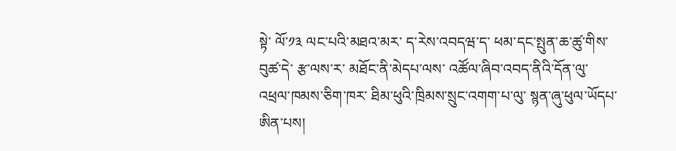སྟེ་ ལོ་༡༣ ལང་པའི་མཐའ་མར་ ད་རེས་འབདཝ་ད་ ཕམ་དང་སྤུན་ཆ་ཚུ་གིས་ བུཚ་དེ་ རྩ་ལས་ར་ མཐོང་ནི་མེདཔ་ལས་ འཚོལ་ཞིབ་འབད་ནིའི་དོན་ལུ་ འཕྲལ་ཁམས་ཅིག་ཁར་ ཐིམ་ཕུའི་ཁྲིམས་སྲུང་འགག་པ་ལུ་ སྙན་ཞུ་ཕུལ་ཡོདཔ་ཨིན་པས།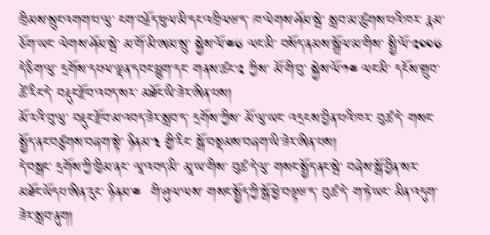ཁྲིམས་སྲུང་འགག་པ་ལུ་ ངག་བརྗོད་ཕུལ་མི་དང་འཁྲིལཝ་ད་ ཁ་ལེགས་ཤོམ་སྦེ་ སླབ་མ་ཚུགས་པའི་ཁར་ རྣམ་ཅོག་ཡང་ ལེགས་ཤོམ་སྦེ་ མ་གོ་མི་ཨམ་སྲུ་ སྐྱེས་ལོ་༤༦ ལང་མི་ བསོད་ནམས་སྒྲོལ་མ་གིས་ སྤྱི་ལོ་༢༠༠༦ དེ་ཅིག་ལུ་ དྲགོས་དཔལ་ལྡན་དབང་ཕྱུག་དང་ གནས་ཚང་༢ ཀྱིས་ མོ་གི་བུ་ སྐྱེས་ལོ་༡༤ ལང་མི་ དངོས་གྲུབ་ཚེ་རིང་དེ་ བརྡུང་རྫོབ་འབད་སར་ མཐོང་ཡི་ཟེར་ཨིན་པས།
མོ་རའི་བུ་ལུ་ བརྡུང་རྫོབ་མ་འབད་ཟེར་སླབ་ད་ དྲགོས་ཀྱིས་ མོ་ལུ་ཡང་ འདྲངས་བྱིན་པའི་ཁར་ བུཚ་དེ་ གསང་སྤྱོད་ནང་བཙུགས་བཞག་སྟེ་ ཉིནམ་༣ གྱི་རིང་ སྒོ་བསྡམས་བཞག་ཡི་ཟེར་ཨིན་པས།
དེ་བསྒང་ དྲགོས་ཀྱི་ཁྱིམ་ནང་ ལཱ་འབད་མི་ མཱ་ཡ་གིས་ བུཚ་དེ་ལུ་ གསང་སྤྱོད་ནང་སྦེ་ བཞེས་སྒོ་བྱིན་སར་ མཐོང་ཡོདཔ་ཨིན་རུང་ ཉིནམ་༤  གི་ཤུལ་ལས་ གསང་སྤྱོད་ཀྱི་སྒོ་ཕྱེ་བལྟཝ་ད་ བུཚ་དེ་ ག་ཏེ་ཡང་ མིན་འདུག་ཟེར་སླབ་ནུག།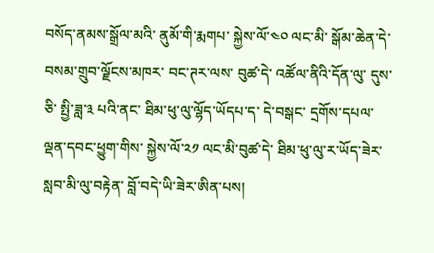བསོད་ནམས་སྒྲོལ་མའི་ ནུམོ་གི་རྨགཔ་ སྐྱེས་ལོ་༤༠ ལང་མི་ སྒོམ་ཆེན་དེ་ བསམ་གྲུབ་ལྗོངས་མཁར་ བང་ཊར་ལས་ བུཚ་དེ་ འཚོལ་ནིའི་དོན་ལུ་ དུས་ཅི་ སྤྱི་ཟླ་༣ པའི་ནང་ ཐིམ་ཕུ་ལུ་ལྷོད་ཡོདཔ་ད་ དེ་བསྒང་ དྲགོས་དཔལ་ལྡན་དབང་ཕྱུག་གིས་ སྐྱེས་ལོ་༢༡ ལང་མི་བུཚ་དེ་ ཐིམ་ཕུ་ལུ་ར་ཡོད་ཟེར་ སླབ་མི་ལུ་བརྟེན་ བློ་བདེ་ཡི་ཟེར་ཨིན་པས།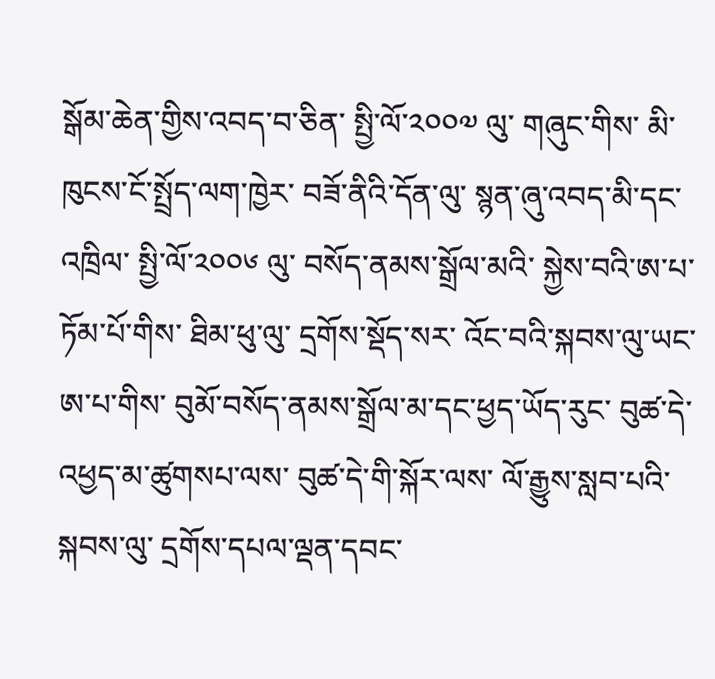སྒོམ་ཆེན་གྱིས་འབད་བ་ཅིན་ སྤྱི་ལོ་༢༠༠༧ ལུ་ གཞུང་གིས་ མི་ཁུངས་ངོ་སྤྲོད་ལག་ཁྱེར་ བཟོ་ནིའི་དོན་ལུ་ སྙན་ཞུ་འབད་མི་དང་འཁྲིལ་ སྤྱི་ལོ་༢༠༠༦ ལུ་ བསོད་ནམས་སྒྲོལ་མའི་ སྐྱེས་བའི་ཨ་པ་ ཏོམ་པོ་གིས་ ཐིམ་ཕུ་ལུ་ དྲགོས་སྡོད་སར་ འོང་བའི་སྐབས་ལུ་ཡང་ ཨ་པ་གིས་ བུམོ་བསོད་ནམས་སྒྲོལ་མ་དང་ཕྱད་ཡོད་རུང་ བུཚ་དེ་ འཕྱད་མ་ཚུགསཔ་ལས་ བུཚ་དེ་གི་སྐོར་ལས་ ལོ་རྒྱུས་སླབ་པའི་སྐབས་ལུ་ དྲགོས་དཔལ་ལྡན་དབང་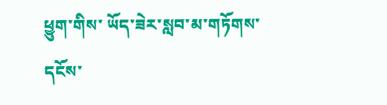ཕྱུག་གིས་ ཡོད་ཟེར་སླབ་མ་གཏོགས་ དངོས་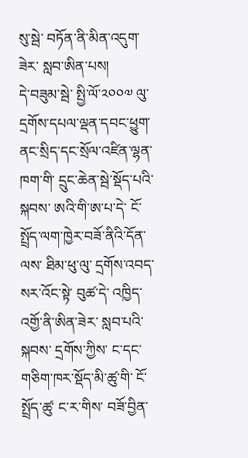སུ་སྦེ་ བཏོན་ནི་མིན་འདུག་ཟེར་ སླབ་ཨིན་པས།
དེ་བཟུམ་སྦེ་ སྤྱི་ལོ་༢༠༠༧ ལུ་ དྲགོས་དཔལ་ལྡན་དབང་ཕྱུག་ ནང་སྲིད་དང་སྲོལ་འཛིན་ལྷན་ཁག་གི་ དྲུང་ཆེན་སྦེ་སྡོད་པའི་སྐབས་ ཨའི་གི་ཨ་པ་དེ་ ངོ་སྤྲོད་ལག་ཁྱེར་བཟོ་ནིའི་དོན་ལས་ ཐིམ་ཕུ་ལུ་ དྲགོས་འབད་སར་འོང་སྟེ་ བུཚ་དེ་ འཁྱིད་འགྱོ་ནི་ཨིན་ཟེར་ སླབ་པའི་སྐབས་ དྲགོས་ཀྱིས་ ང་དང་གཅིག་ཁར་སྡོད་མི་ཚུ་གི་ ངོ་སྤྲོད་ཚུ་ ང་ར་གིས་ བཟོ་བྱིན་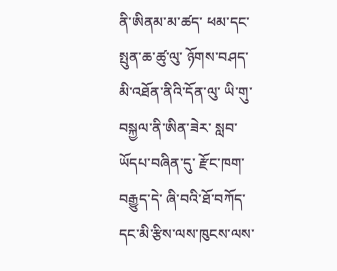ནི་ཨིནམ་མ་ཚད་ ཕམ་དང་སྤུན་ཆ་ཚུ་ལུ་ ཉོགས་བཤད་མི་འཐོན་ནིའི་དོན་ལུ་ ཡི་གུ་བསྐྱལ་ནི་ཨིན་ཟེར་ སླབ་ཡོདཔ་བཞིན་དུ་ རྫོང་ཁག་བརྒྱུད་དེ་ ཞི་བའི་ཐོ་བཀོད་དང་མི་རྩིས་ལས་ཁུངས་ལས་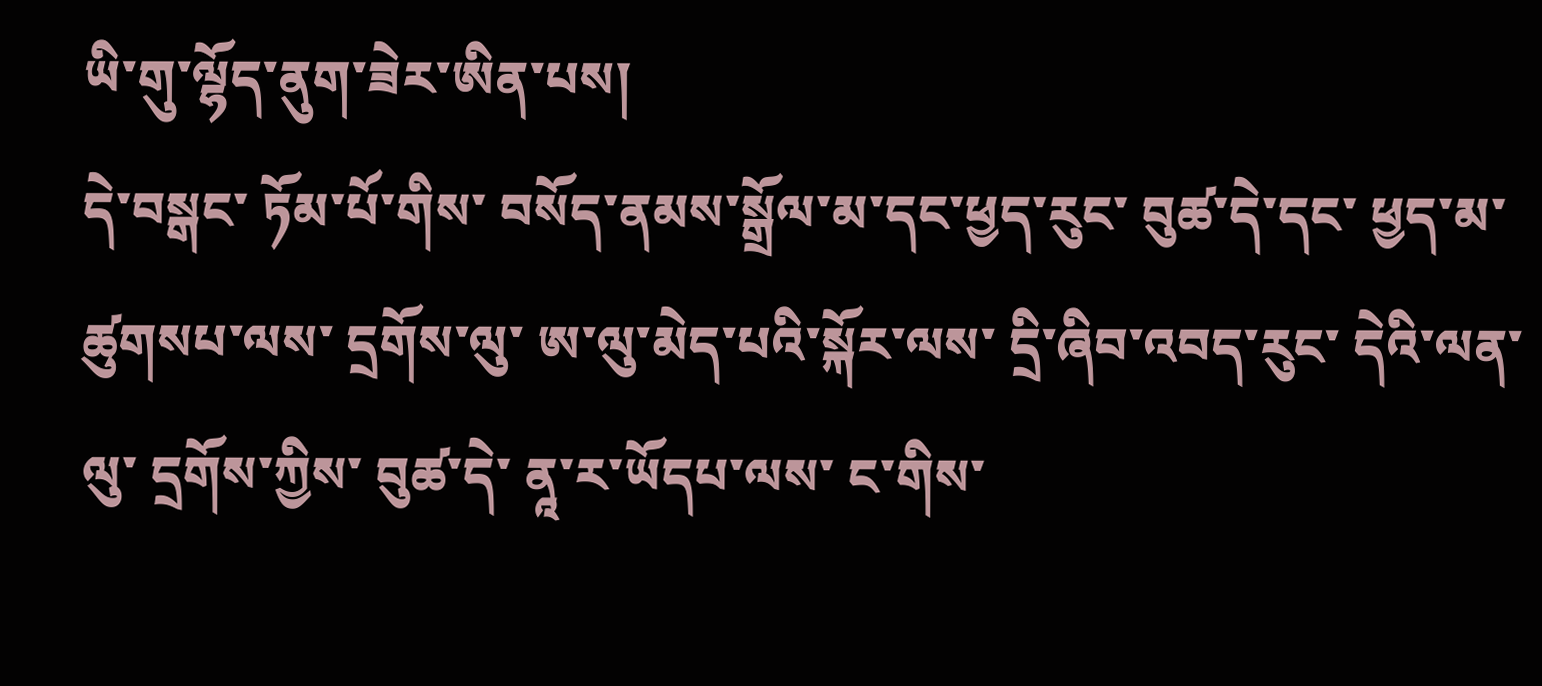ཡི་གུ་ལྷོད་ནུག་ཟེར་ཨིན་པས།
དེ་བསྒང་ ཏོམ་པོ་གིས་ བསོད་ནམས་སྒྲོལ་མ་དང་ཕྱད་རུང་ བུཚ་དེ་དང་ ཕྱད་མ་ཚུགསཔ་ལས་ དྲགོས་ལུ་ ཨ་ལུ་མེད་པའི་སྐོར་ལས་ དྲི་ཞིབ་འབད་རུང་ དེའི་ལན་ལུ་ དྲགོས་ཀྱིས་ བུཚ་དེ་ ནཱ་ར་ཡོདཔ་ལས་ ང་གིས་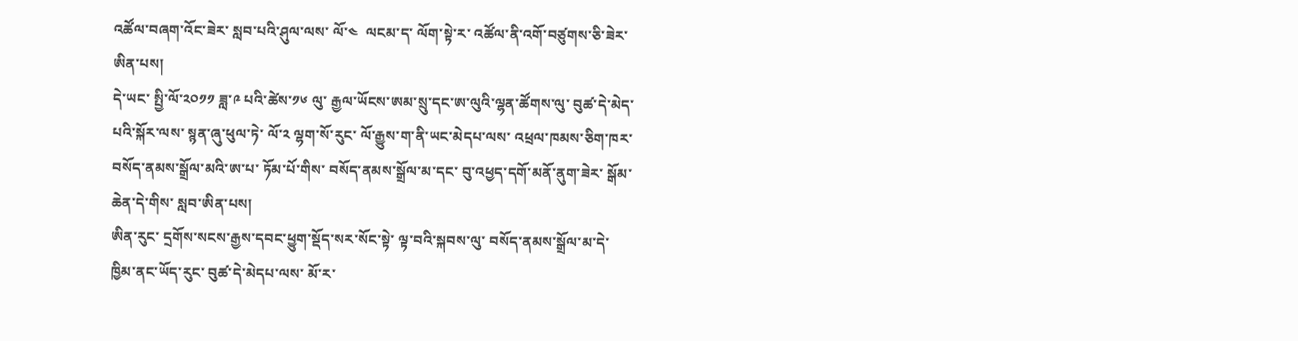འཚོལ་བཞག་འོང་ཟེར་ སླབ་པའི་ཤུལ་ལས་ ལོ་༤  ལངམ་ད་ ལོག་སྟེ་ར་ འཚོལ་ནི་འགོ་བཙུགས་ཅི་ཟེར་ཨིན་པས།
དེ་ཡང་ སྤྱི་ལོ་༢༠༡༡ ཟླ་༩ པའི་ཚེས་༡༦ ལུ་ རྒྱལ་ཡོངས་ཨམ་སྲུ་དང་ཨ་ལུའི་ལྷན་ཚོགས་ལུ་ བུཚ་དེ་མེད་པའི་སྐོར་ལས་ སྙན་ཞུ་ཕུལ་ཏེ་ ལོ་༢ ལྷག་སོ་རུང་ ལོ་རྒྱུས་ག་ནི་ཡང་མེདཔ་ལས་ འཕྲལ་ཁམས་ཅིག་ཁར་ བསོད་ནམས་སྒྲོལ་མའི་ཨ་པ་ ཏོམ་པོ་གིས་ བསོད་ནམས་སྒྲོལ་མ་དང་ བུ་འཕྱད་དགོ་མནོ་ནུག་ཟེར་ སྒོམ་ཆེན་དེ་གིས་ སླབ་ཨིན་པས།
ཨིན་རུང་ དྲགོས་སངས་རྒྱས་དབང་ཕྱུག་སྡོད་སར་སོང་སྟེ་ ལྟ་བའི་སྐབས་ལུ་ བསོད་ནམས་སྒྲོལ་མ་དེ་ ཁྱིམ་ནང་ཡོད་རུང་ བུཚ་དེ་མེདཔ་ལས་ མོ་ར་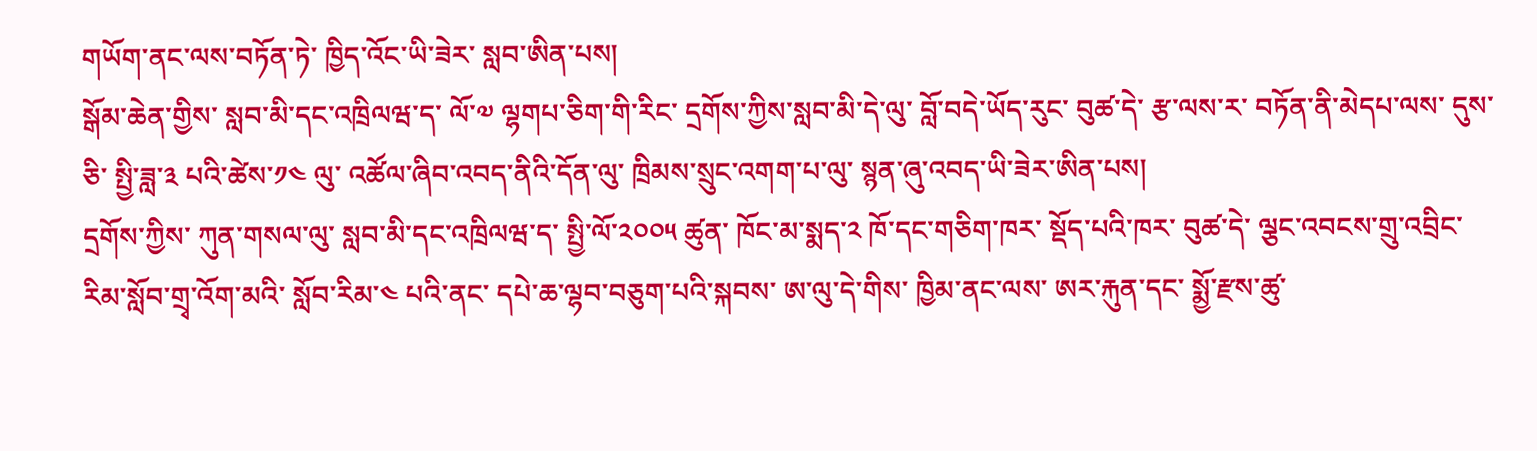གཡོག་ནང་ལས་བཏོན་ཏེ་ ཁྱིད་འོང་ཡི་ཟེར་ སླབ་ཨིན་པས།
སྒོམ་ཆེན་གྱིས་ སླབ་མི་དང་འཁྲིལཝ་ད་ ལོ་༧ ལྷགཔ་ཅིག་གི་རིང་ དྲགོས་ཀྱིས་སླབ་མི་དེ་ལུ་ བློ་བདེ་ཡོད་རུང་ བུཚ་དེ་ རྩ་ལས་ར་ བཏོན་ནི་མེདཔ་ལས་ དུས་ཅི་ སྤྱི་ཟླ་༣ པའི་ཚེས་༡༤ ལུ་ འཚོལ་ཞིབ་འབད་ནིའི་དོན་ལུ་ ཁྲིམས་སྲུང་འགག་པ་ལུ་ སྙན་ཞུ་འབད་ཡི་ཟེར་ཨིན་པས།
དྲགོས་ཀྱིས་ ཀུན་གསལ་ལུ་ སླབ་མི་དང་འཁྲིལཝ་ད་ སྤྱི་ལོ་༢༠༠༥ ཚུན་ ཁོང་མ་སྨད་༢ ཁོ་དང་གཅིག་ཁར་ སྡོད་པའི་ཁར་ བུཚ་དེ་ ལྕང་འབངས་གྲུ་འབྲིང་རིམ་སློབ་གྲྭ་འོག་མའི་ སློབ་རིམ་༤ པའི་ནང་ དཔེ་ཆ་ལྷབ་བཅུག་པའི་སྐབས་ ཨ་ལུ་དེ་གིས་ ཁྱིམ་ནང་ལས་ ཨར་རྐུན་དང་ སྨྱོ་རྫས་ཚུ་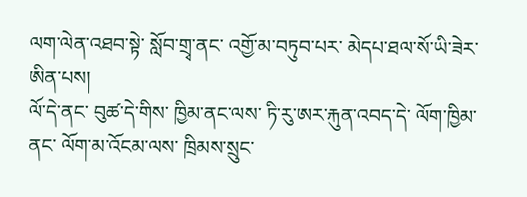ལག་ལེན་འཐབ་སྟེ་ སློབ་གྲྭ་ནང་ འགྱོ་མ་བཏུབ་པར་ མེདཔ་ཐལ་སོ་ཡི་ཟེར་ཨིན་པས།
ལོ་དེ་ནང་ བུཚ་དེ་གིས་ ཁྱིམ་ནང་ལས་ ཏི་རུ་ཨར་རྐུན་འབད་དེ་ ལོག་ཁྱིམ་ནང་ ལོག་མ་འོངམ་ལས་ ཁྲིམས་སྲུང་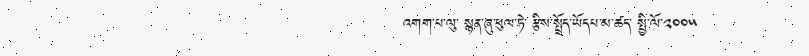འགག་པ་ལུ་ སྙན་ཞུ་ཕུལ་ཏེ་ རྩིས་སྤྲོད་ཡོདཔ་མ་ཚད་ སྤྱི་ལོ་༢༠༠༥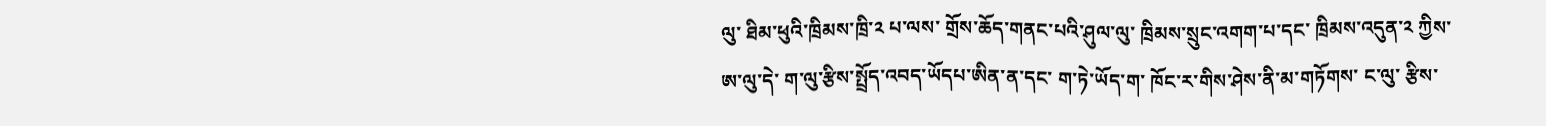ལུ་ ཐིམ་ཕུའི་ཁྲིམས་ཁྲི་༢ པ་ལས་ གྲོས་ཆོད་གནང་པའི་ཤུལ་ལུ་ ཁྲིམས་སྲུང་འགག་པ་དང་ ཁྲིམས་འདུན་༢ ཀྱིས་ ཨ་ལུ་དེ་ ག་ལུ་རྩིས་སྤྲོད་འབད་ཡོདཔ་ཨིན་ན་དང་ ག་ཏེ་ཡོད་ག་ ཁོང་ར་གིས་ཤེས་ནི་མ་གཏོགས་ ང་ལུ་ རྩིས་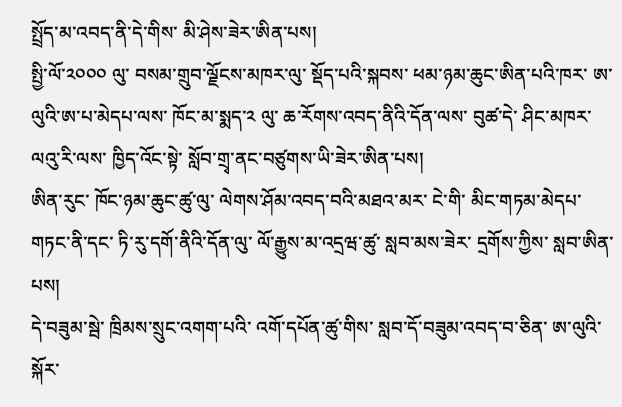སྤྲོད་མ་འབད་ནི་དེ་གིས་ མི་ཤེས་ཟེར་ཨིན་པས།
སྤྱི་ལོ་༢༠༠༠ ལུ་ བསམ་གྲུབ་ལྗོངས་མཁར་ལུ་ སྡོད་པའི་སྐབས་ ཕམ་ཉམ་ཆུང་ཨིན་པའི་ཁར་ ཨ་ལུའི་ཨ་པ་མེདཔ་ལས་ ཁོང་མ་སྨད་༢ ལུ་ ཆ་རོགས་འབད་ནིའི་དོན་ལས་ བུཚ་དེ་ ཤིང་མཁར་ལའུ་རི་ལས་ ཁྱིད་འོང་སྟེ་ སློབ་གྲྭ་ནང་བཙུགས་ཡི་ཟེར་ཨིན་པས།
ཨིན་རུང་ ཁོང་ཉམ་ཆུང་ཚུ་ལུ་ ལེགས་ཤོམ་འབད་བའི་མཐའ་མར་ ངེ་གི་ མིང་གཏམ་མེདཔ་གཏང་ནི་དང་ ཏི་རུ་དགོ་ནིའི་དོན་ལུ་ ལོ་རྒྱུས་མ་འདྲཝ་ཚུ་ སླབ་མས་ཟེར་ དྲགོས་ཀྱིས་ སླབ་ཨིན་པས།
དེ་བཟུམ་སྦེ་ ཁྲིམས་སྲུང་འགག་པའི་ འགོ་དཔོན་ཚུ་གིས་ སླབ་དོ་བཟུམ་འབད་བ་ཅིན་ ཨ་ལུའི་སྐོར་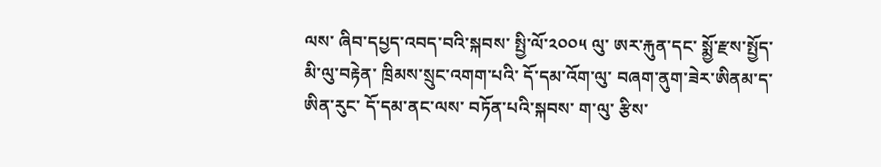ལས་ ཞིབ་དཔྱད་འབད་བའི་སྐབས་ སྤྱི་ལོ་༢༠༠༥ ལུ་ ཨར་རྐུན་དང་ སྨྱོ་རྫས་སྤྱོད་མི་ལུ་བརྟེན་ ཁྲིམས་སྲུང་འགག་པའི་ དོ་དམ་འོག་ལུ་ བཞག་ནུག་ཟེར་ཨིནམ་ད་ ཨིན་རུང་ དོ་དམ་ནང་ལས་ བཏོན་པའི་སྐབས་ ག་ལུ་ རྩིས་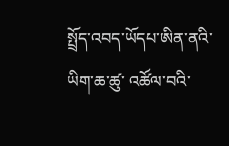སྤྲོད་འབད་ཡོདཔ་ཨིན་ནའི་ ཡིག་ཆ་ཚུ་ འཚོལ་བའི་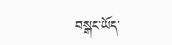བསྒང་ཡོད་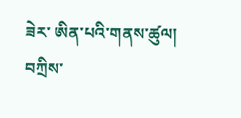ཟེར་ ཨིན་པའི་གནས་ཚུལ།
བཀྲིས་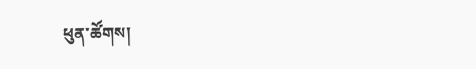ཕུན་ཚོགས།